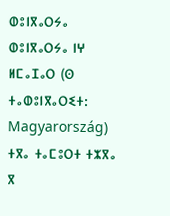ⵀⵓⵏⴳⴰⵔⵢⴰ
ⵀⵓⵏⴳⴰⵔⵢⴰ ⵏⵖ ⵍⵎⴰⵊⴰⵔ (ⵙ ⵜⴰⵀⵓⵏⴳⴰⵔⵉⵜ: Magyarország) ⵜⴳⴰ ⵜⴰⵎⵓⵔⵜ ⵜⵣⴳⴰ ⴳ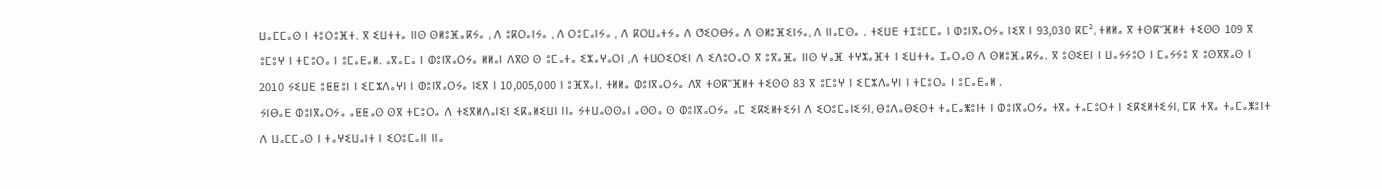ⵡⴰⵎⵎⴰⵙ ⵏ ⵜⵓⵔⵓⴼⵜ. ⴳ ⵉⵡⵜⵜⴰ ⵏⵏⵙ ⵙⵍⵓⴼⴰⴽⵢⴰ ، ⴷ ⵓⴽⵔⴰⵏⵢⴰ ، ⴷ ⵔⵓⵎⴰⵏⵢⴰ ، ⴷ ⴽⵔⵡⴰⵜⵢⴰ ⴷ ⵚⵉⵔⴱⵢⴰ ⴷ ⵙⵍⵓⴼⵉⵏⵢⴰ، ⴷ ⵏⵏⴰⵎⵙⴰ . ⵜⵉⵡⴹ ⵜⵊⵓⵎⵎⴰ ⵏ ⵀⵓⵏⴳⴰⵔⵢⴰ ⵏⵉⴳ ⵏ 93,030 ⴽⵎ²، ⵜⵍⵍⴰ ⴳ ⵜⵙⴽⵯⴼⵍⵜ ⵜⵉⵙⵙ 109 ⴳ ⵓⵎⵓⵖ ⵏ ⵜⵎⵓⵔⴰ ⵏ ⵓⵎⴰⴹⴰⵍ. ⴰⴳⴰⵎⴰ ⵏ ⵀⵓⵏⴳⴰⵔⵢⴰ ⵍⵍⴰⵏ ⴷⴳⵙ ⵙ ⵓⵎⴰⵜⴰ ⵉⵣⴰⵖⴰⵔⵏ ،ⴷ ⵜⵡⵔⵉⵔⵉⵏ ⴷ ⵉⴷⵓⵔⴰⵔ ⴳ ⵓⴳⴰⴼⴰ ⵏⵏⵙ ⵖⴰⴼ ⵜⵖⵣⴰⴼⵜ ⵏ ⵉⵡⵜⵜⴰ ⵊⴰⵔⴰⵙ ⴷ ⵙⵍⵓⴼⴰⴽⵢⴰ. ⴳ ⵓⵙⵉⴹⵏ ⵏ ⵡⴰⵢⵢⵓⵔ ⵏ ⵎⴰⵢⵢⵓ ⴳ ⵓⵙⴳⴳⴰⵙ ⵏ 2010 ⵢⵉⵡⴹ ⵓⵟⵟⵓⵏ ⵏ ⵉⵎⵣⴷⴰⵖⵏ ⵏ ⵀⵓⵏⴳⴰⵔⵢⴰ ⵏⵉⴳ ⵏ 10,005,000 ⵏ ⵓⴼⴳⴰⵏ. ⵜⵍⵍⴰ ⵀⵓⵏⴳⴰⵔⵢⴰ ⴷⴳ ⵜⵙⴽⵯⴼⵍⵜ ⵜⵉⵙⵙ 83 ⴳ ⵓⵎⵓⵖ ⵏ ⵉⵎⵣⴷⴰⵖⵏ ⵏ ⵜⵎⵓⵔⴰ ⵏ ⵓⵎⴰⴹⴰⵍ .
ⵢⵏⴱⴰⴹ ⵀⵓⵏⴳⴰⵔⵢⴰ ⴰⵟⵟⴰⵙ ⵙⴳ ⵜⵎⵓⵔⴰ ⴷ ⵜⵉⴳⵍⴷⴰⵏⵉⵏ ⵉⴽⴰⵍⵉⵡⵏ ⵏⵏⴰ ⵢⵜⵡⴰⵙⵙⴰⵏ ⴰⵙⵙⴰ ⵙ ⵀⵓⵏⴳⴰⵔⵢⴰ ⴰⵎ ⵉⴽⵉⵍⵜⵉⵢⵏ ⴷ ⵉⵔⵓⵎⴰⵏⵉⵢⵏ، ⴱⵓⴷⴰⴱⵉⵙⵜ ⵜⴰⵎⴰⵥⵓⵏⵜ ⵏ ⵀⵓⵏⴳⴰⵔⵢⴰ ⵜⴳⴰ ⵜⴰⵎⵓⵔⵜ ⵏ ⵉⴽⵉⵍⵜⵉⵢⵏ، ⵎⴽ ⵜⴳⴰ ⵜⴰⵎⴰⵥⵓⵏⵜ ⴷ ⵡⴰⵎⵎⴰⵙ ⵏ ⵜⴰⵖⵉⵡⴰⵏⵜ ⵏ ⵉⵔⵓⵎⴰⵏⵏ ⵏⵏⴰ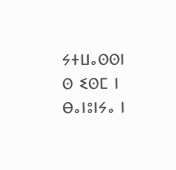ⵢⵜⵡⴰⵙⵙⵏ ⵙ ⵉⵙⵎ ⵏ ⴱⴰⵏⵓⵏⵢⴰ ⵏ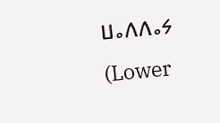ⵡⴰⴷⴷⴰⵢ (Lower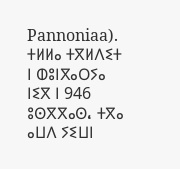Pannoniaa).
ⵜⵍⵍⴰ ⵜⴳⵍⴷⵉⵜ ⵏ ⵀⵓⵏⴳⴰⵔⵢⴰ ⵏⵉⴳ ⵏ 946 ⵓⵙⴳⴳⴰⵙ، ⵜⴳⴰ ⴰⵡⴷ ⵢⵉⵡⵏ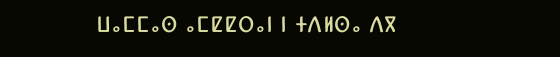ⵡⴰⵎⵎⴰⵙ ⴰⵎⵇⵇⵔⴰⵏ ⵏ ⵜⴷⵍⵙⴰ ⴷⴳ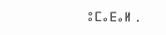ⵓⵎⴰⴹⴰⵍ .